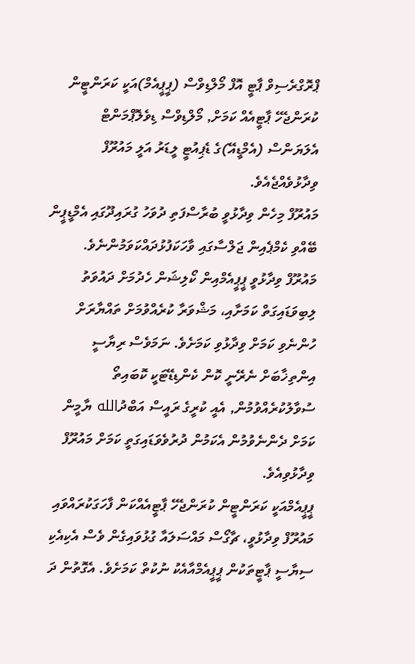ޕްރޮގްރެސިވް ޕާޓީ އޮފް މޯލްޑިވްސް (ޕީޕީއެމް)އަކީ ކަރަންޓީން ކުރަންޖެހޭ ޕާޓީއެއް ކަމަށް, މޯލްޑިވްސް ޑިވެލޮޕްމަންޓް އެލަޔަންސް (އެމްޑީއޭ)ގެ ޑެޕިއުޓީ ލީޑަރު އަލީ މައުރޫފް ވިދާޅުވެއްޖެއެވެ.
މައުރޫފް މިހެން ވިދާޅުވީ ބުރާސްފަތި ދުވަހު ގުރައިދޫގައި އެމްޑީޕީން ބޭއްވި ކެމްޕެއިން ޖަލްސާގައި ވާހަކަފުޅުދައްކަވަމުންނެވެ.
މައުރޫފް ވިދާޅުވީ ޕީޕީއެމްއިން ކޯލިޝަން ހެދުމަށް ދައުވަތު ލިބިވަޑައިގަތް ކަމަށާއި، މަޝްވަރާ ކުރެއްވުމަށް ތައްޔާރަށް ހުންނެވި ކަމަށް ވިދާޅުވި ކަމަށެވެ. ނަމަވެސް ރިޔާސީ އިންތިޚާބަށް ނެރޭނީ ކޮން ކެންޑިޑޭޓަކީ ކޮބައިތޯ ސުވާލުކުރެއްވުމުން, އެއީ ކުރީގެ ރައީސް އަބްދުالله ޔާމީން ކަމަށް ދެންނެވުމުން އެކަމުން ދުރުވެވަޑައިގަތީ ކަމަށް މައުރޫފް ވިދާޅުވިއެވެ.
ޕީޕީއެމްއަކީ ކަރަންޓީން ކުރަންޖެހޭ ޕާޓީއެއްކަން ފާހަގަކުރައްވައި މައުރޫފް ވިދާޅުވީ، ޗާގޯސް މައްސަލައާ ގުޅުވައިގެން ވެސް އެކިއެކި ސިޔާސީ ޕާޓީތަކުން ޕީޕީއެމްއާއެކު ނުކުތް ކަމަށެވެ. އެގޮތުން ދަ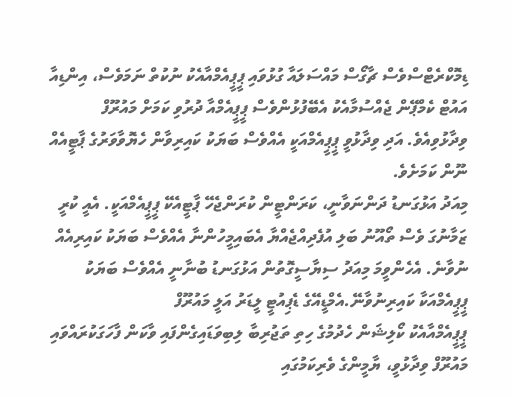ޑިމޮކްރެޓްސްވެސް ޗާގޯސް މައްސަލައާ ގުޅުވައި ޕީޕީއެމްއާއެކު ނުކުތް ނަމަވެސް، އިންޑިއާ އައުޓް ކެމްޕޭން ޖެއްސުމާއެކު އެބޭފުޅުންވެސް ޕީޕީއެމްއާ ދުރުވި ކަމަށް މައުރޫފް ވިދާޅުވިއެވެ. އަދި ވިދާޅުވީ ޕީޕީއެމްއަކީ އެއްވެސް ބަޔަކު ކައިރިވާން ހެޔޮވާވަރުގެ ޕާޓީއެއް ނޫން ކަމަށެވެ.
މިއަދު އަޅުގަނޑު ދަންނަވާނީ، ކަރަންޓީން ކުރަންޖެހޭ ޕާޓީއެކޭ ޕީޕީއެމްއަކީ. އެއީ ކުރީ ޒަމާނުގަ ވެސް ތޯއޫނު ބަލި އުފެދިއްޖެއްޔާ އެބައިމީހުންނާ އެއްވެސް ބަޔަކު ކައިރިއެއް ނުވާނެ. އެހެންވީމަ މިއަދު ސިޔާސީގޮތުން އަޅުގަނޑު ބުނާނީ އެއްވެސް ބަޔަކު ޕީޕީއެމްއަކާ ކައިރިނުވާނޭ.އެމްޑީއޭގެ ޑެޕިއުޓީ ލީޑަރު އަލީ މައުރޫފް
ޕީޕީއެމްއާއެކު ކޯލިޝަން ހެދުމުގެ ހިތި ތަޖުރިބާ ލިބިވަޑައިގެންފައި ވާކަން ފާހަގަކުރައްވައި މައުރޫފް ވިދާޅުވީ، ޔާމީންގެ ވެރިކަމުގައި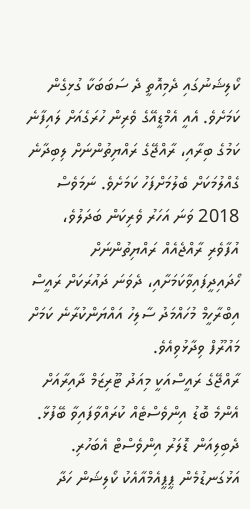ކޯލިޝަނުގައި ދެމިއޮތީ ދެ ސަބަބަކާ ގުޅިގެން ކަމަށެވެ. އެއީ އެމްޑީއޭގެ ވެރިން ހުރަގެއަށް ލައިފާނެ ކަމުގެ ބިރާއި، ރާއްޖޭގެ ރައްޔިތުންނަށް ލިބިދާނެ ގެއްލުމަކަށް ބެލުމަށްފަހު ކަމަށެވެ. ނަމަވެސް 2018 ވަނަ އަހަރު ވެރިކަން ބަދަލުވެ، އުފާވެރި ރާއްޖެއެއް ރައްޔިތުންނަށް ހޯދައިދީފައިވާކަމަށާއި، ދެވަނަ ދައުރަކަށް ރައީސް އިބްރާހީމް މުހައްމަދު ސާލިހު އައްޔަންކުރާނެ ކަމަށް މައުރޫފް ވިދާޅުވިއެވެ.
ރާއްޖޭގެ ރައީސްއަކީ މިއަދު ޓޫރިޒަމް ދާއިރާއަށް އެންމެ ބޮޑު އިންވެސްޓެއް ކުރައްވާފައިވާ ބޭފުޅާ. ދެބިލިއަން ޑޮލަރު އިންވެސްޓް އެބަހުރި. އަޅުގަނޑުމެން ޕީޕީއެމްއާއެކު ކޯލިޝަން ހަދާ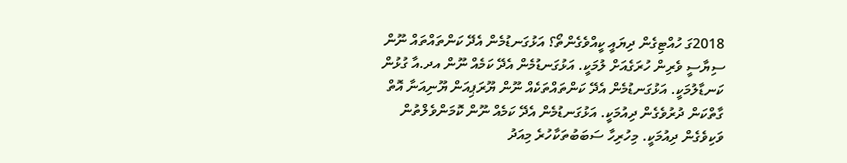2018ގަ ހުއްޓިގެން ދިޔައީ ކީއްވެގެންތޯ؟ އަޅުގަނޑުމެން އެދޭ ކަންތައްތައް ނޫން ސިޔާސީ ވެރިން ހުރަގެއަށް ލުމަކީ. އަޅުގަނޑުމެން އެދޭ ކަމެއް ނޫން އދ.އާ ގުޅުން ކަނޑާލުމަކީ. އަޅުގަނޑުމެން އެދޭ ކަންތައްތަކެއް ނޫން ޔޫރަޕިއަން ޔޫނިއަނާ އޮތް ގާތްކަން ދުރުވެގެން ދިއުމަކީ. އަޅުގަނޑުމެން އެދޭ ކަމެއް ނޫން ކޮމަންވެލްތުން ވަކިވެގެން ދިއުމަކީ. މިހުރިހާ ސަބަބުތަކާހުރެ މިއަދު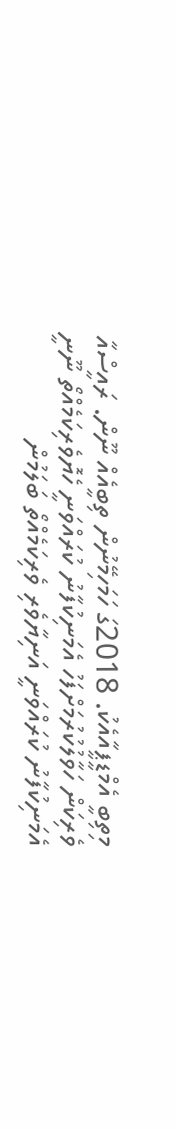މިތިބީ އެމްޑީޕީއާއެކު. 2018ގަ ހަމަހިމޭނުން ތިބީއެއް ނޫން. ރައީސްއާ ވެރިކަން ހަވާލުކުރުމަށްފަހު އެމަނިކުފާނު ކުރައްވަނީ ހެޔޮވެރިކަމެއްތޯ ނޫނީ އެމަނިކުފާނު ކުރައްވަނީ އަނިޔާވެރި ވެރިކަމެއްތޯ ބަލަމުން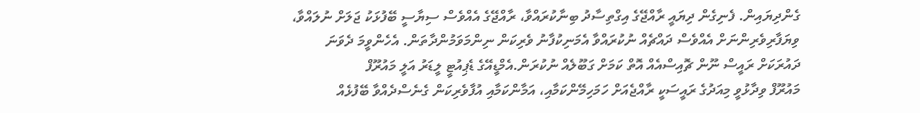ގެންދިޔައިން. ފެނިގެން ދިޔައީ ރާއްޖޭގެ އިގްތިސާދު ބިނާކުރައްވާ، ރާއްޖޭގެ އެއްވެސް ސިޔާސީ ބޭފުޅަކު ޖަލަށް ނުލައްވާ، ވިޔަފާރިވެރިންނަށް އެއްވެސް ދައްޗެއް ނުކުރައްވާ އެމަނިކުފާނު ވެރިކަން ނިންމަވަމުންދާތަން. އެހެންވީމަ ދެވަނަ ދައުރަކަށް ރައީސް ނޫން ޗޮއިސްއެއް އޮތް ކަމަށް ގަބޫލެއް ނުކުރަން.އެމްޑީއޭގެ ޑެޕިއުޓީ ލީޑަރު އަލީ މައުރޫފް
މައުރޫފް ވިދާޅުވީ މިއަދުގެ ރައީސަކީ ރާއްޖެއަށް ހަމަހިމޭންކަމާއި، އަމާންކަމާއި އުފާވެރިކަން ގެނެސްދެއްވާ ބޭފުޅެއް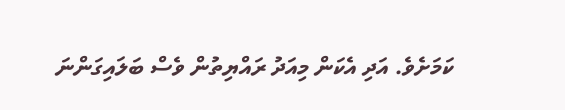ކަމަށެވެ. އަދި އެކަން މިއަދު ރައްޔިތުން ވެސް ބަލައިގަންނަ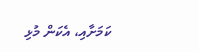ކަމަށާއި، އެކަން މުޅި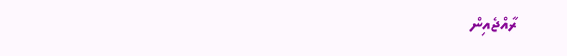ރާއްޖެއިން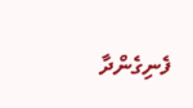ފެނިގެންދާ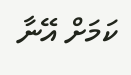ކަމަށް އޭނާ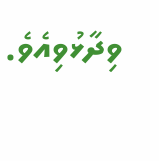ވިދާޅުވިއެވެ.